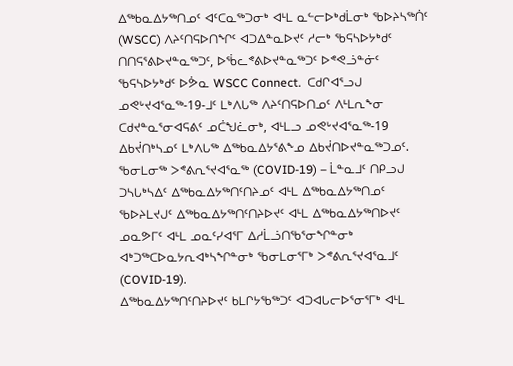ᐃᖅᑲᓇᐃᔭᖅᑎᓄᑦ ᐊᑦᑕᓇᖅᑐᓂᒃ ᐊᒻᒪ ᓇᓪᓕᐅᒃᑯᒫᓂᒃ ᖃᐅᔨᓴᖅᑏᑦ (WSCC) ᐱᔨᑦᑎᕋᐅᑎᖏᑦ ᐊᑐᐃᓐᓇᐅᔪᑦ ᓱᓕᒃ ᖃᕋᓴᐅᔭᒃᑯᑦ ᑎᑎᕋᕐᕕᐅᔪᓐᓇᖅᑐᑦ, ᐅᖄᓚᕝᕕᐅᔪᓐᓇᖅᑐᑦ ᐅᕝᕙᓘᓐᓃᑦ ᖃᕋᓴᐅᔭᒃᑯᑦ ᐅᕘᓇ WSCC Connect.  ᑕᑯᒋᐊᕐᓗᒍ ᓄᕙᒡᔪᐊᕐᓇᖅ-19-ᒧᑦ ᒪᒃᐱᒐᖅ ᐱᔨᑦᑎᕋᐅᑎᓄᑦ ᐱᒻᒪᕆᖕᓂ ᑕᑯᔪᓐᓇᕐᓂᐊᕋᕕᑦ ᓄᑖᖑᓛᓂᒃ, ᐊᒻᒪᓗ ᓄᕙᒡᔪᐊᕐᓇᖅ-19 ᐃᑲᔫᑎᒃᓴᓄᑦ ᒪᒃᐱᒐᖅ ᐃᖅᑲᓇᐃᔭᕐᕕᖕᓄ ᐃᑲᔫᑎᐅᔪᓐᓇᖅᑐᓄᑦ.
ᖃᓂᒪᓂᖅ ᐳᕝᕕᕆᕐᔪᐊᕐᓇᖅ (COVID-19) – ᒫᓐᓇᒧᑦ ᑎᑭᓗᒍ ᑐᓴᒐᒃᓴᐃᑦ ᐃᖅᑲᓇᐃᔭᖅᑎᑦᑎᔨᓄᑦ ᐊᒻᒪ ᐃᖅᑲᓇᐃᔭᖅᑎᓄᑦ
ᖃᐅᔨᒪᔪᒍᑦ ᐃᖅᑲᓇᐃᔭᖅᑎᑦᑎᔨᐅᔪᑦ ᐊᒻᒪ ᐃᖅᑲᓇᐃᔭᖅᑎᐅᔪᑦ ᓄᓇᕗᒥᑦ ᐊᒻᒪ ᓄᓇᑦᓯᐊᕐᒥ ᐃᓱᒫᓘᑎᖃᕐᓂᖏᓐᓂᒃ ᐊᒃᑐᖅᑕᐅᓇᔭᕆᐊᒃᓴᖏᓐᓂᒃ ᖃᓂᒪᓂᕐᒥᒃ ᐳᕝᕕᕆᕐᔪᐊᕐᓇᒧᑦ (COVID-19).
ᐃᖅᑲᓇᐃᔭᖅᑎᑦᑎᔨᐅᔪᑦ ᑲᒪᒋᔭᖃᖅᑐᑦ ᐊᑐᐊᒐᓕᐅᕐᓂᕐᒥᒃ ᐊᒻᒪ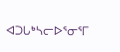ᐊᑐᒐᒃᓴᓕᐅᕐᓂᕐᒥ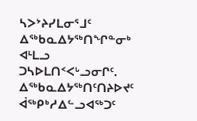ᓴᐳᔾᔨᓯᒪᓂᕐᒧᑦ ᐃᖅᑲᓇᐃᔭᖅᑎᖏᓐᓂᒃ ᐊᒻᒪᓗ ᑐᓴᐅᒪᑎᑉᐸᒡᓗᓂᒋᑦ. ᐃᖅᑲᓇᐃᔭᖅᑎᑦᑎᔨᐅᔪᑦ ᐋᖅᑭᒃᓱᐃᓪᓗᐊᖅᑐᑦ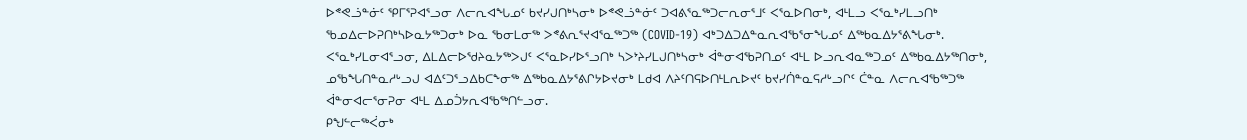ᐅᕝᕙᓘᓐᓃᑦ ᕿᒥᕐᕈᐊᕐᓗᓂ ᐱᓕᕆᐊᖓᓄᑦ ᑲᔪᓯᒍᑎᒃᓴᓂᒃ ᐅᕝᕙᓘᓐᓃᑦ ᑐᐊᕕᕐᓇᖅᑐᓕᕆᓂᕐᒧᑦ ᐸᕐᓇᐅᑎᓂᒃ, ᐊᒻᒪᓗ ᐸᕐᓇᒃᓯᒪᓗᑎᒃ ᖃᓄᐃᓕᐅᕈᑎᒃᓴᐅᓇᔭᖅᑐᓂᒃ ᐅᓇ ᖃᓂᒪᓂᖅ ᐳᕝᕕᕆᕐᔪᐊᕐᓇᖅᑐᖅ (COVID-19) ᐊᒃᑐᐃᑐᐃᓐᓇᕆᐊᖃᕐᓂᖓᓄᑦ ᐃᖅᑲᓇᐃᔭᕐᕕᖓᓂᒃ.
ᐸᕐᓇᒃᓯᒪᓂᐊᕐᓗᓂ, ᐃᒪᐃᓕᐅᖁᔨᓇᔭᖅᐳᒍᑦ ᐸᕐᓇᐅᓯᐅᕐᓗᑎᒃ ᓴᐳᔾᔨᓯᒪᒍᑎᒃᓴᓂᒃ ᐋᓐᓂᐊᖃᕈᑎᓄᑦ ᐊᒻᒪ ᐅᓗᕆᐊᓇᖅᑐᓄᑦ ᐃᖅᑲᓇᐃᔭᖅᑎᓂᒃ, ᓄᖃᖓᑎᓐᓇᓱᒡᓗᒍ ᐊᐃᑦᑐᕐᓗᐃᑲᑕᖕᓂᖅ ᐃᖅᑲᓇᐃᔭᕐᕕᒋᔭᐅᔪᓂᒃ ᒪᑯᐊ ᐱᔨᑦᑎᕋᐅᑎᒻᒪᕆᐅᔪᑦ ᑲᔪᓯᑏᓐᓇᕋᓱᒡᓗᒋᑦ ᑖᓐᓇ ᐱᓕᕆᐊᖃᖅᑐᖅ ᐋᓐᓂᐊᓕᕐᓂᕈᓂ ᐊᒻᒪ ᐃᓄᑑᔭᕆᐊᖃᖅᑎᓪᓗᓂ.
ᑭᖑᓪᓕᖅᐹᓂᒃ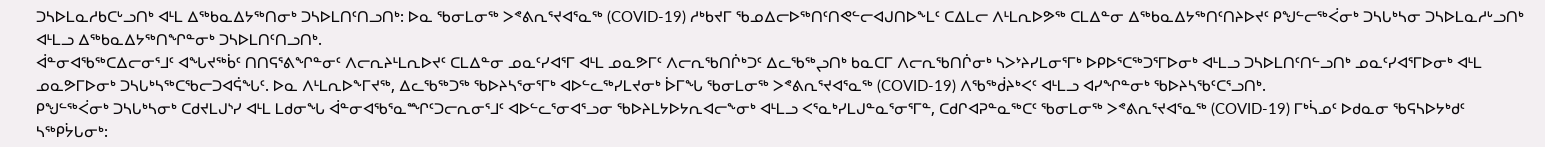ᑐᓴᐅᒪᓇᓱᑲᑕᒡᓗᑎᒃ ᐊᒻᒪ ᐃᖅᑲᓇᐃᔭᖅᑎᓂᒃ ᑐᓴᐅᒪᑎᑦᑎᓗᑎᒃ: ᐅᓇ ᖃᓂᒪᓂᖅ ᐳᕝᕕᕆᕐᔪᐊᕐᓇᖅ (COVID-19) ᓱᒃᑲᔪᒥ ᖃᓄᐃᓕᐅᖅᑎᑦᑎᕙᓪᓕᐊᒍᑎᐅᖕᒪᑦ ᑕᐃᒪᓕ ᐱᒻᒪᕆᐅᕗᖅ ᑕᒪᐃᓐᓂ ᐃᖅᑲᓇᐃᔭᖅᑎᑦᑎᔨᐅᔪᑦ ᑭᖑᓪᓕᖅᐹᓂᒃ ᑐᓴᒐᒃᓴᓂ ᑐᓴᐅᒪᓇᓱᒡᓗᑎᒃ ᐊᒻᒪᓗ ᐃᖅᑲᓇᐃᔭᖅᑎᖏᓐᓂᒃ ᑐᓴᐅᒪᑎᑦᑎᓗᑎᒃ.
ᐋᓐᓂᐊᖃᖅᑕᐃᓕᓂᕐᒧᑦ ᐊᖓᔪᖅᑳᑦ ᑎᑎᕋᕐᕕᖏᓐᓂᑦ ᐱᓕᕆᔨᒻᒪᕆᐅᔪᑦ ᑕᒪᐃᓐᓂ ᓄᓇᑦᓯᐊᕐᒥ ᐊᒻᒪ ᓄᓇᕗᒥᑦ ᐱᓕᕆᖃᑎᒌᒃᑐᑦ ᐃᓚᖃᖅᖢᑎᒃ ᑲᓇᑕᒥ ᐱᓕᕆᖃᑎᒌᓂᒃ ᓴᐳᔾᔨᓯᒪᓂᕐᒥᒃ ᐅᑭᐅᕐᑕᖅᑐᕐᒥᐅᓂᒃ ᐊᒻᒪᓗ ᑐᓴᐅᒪᑎᑦᑎᓪᓗᑎᒃ ᓄᓇᑦᓯᐊᕐᒥᐅᓂᒃ ᐊᒻᒪ ᓄᓇᕗᒥᐅᓂᒃ ᑐᓴᒐᒃᓴᖅᑕᖃᓕᑐᐊᕌᖓᑦ. ᐅᓇ ᐱᒻᒪᕆᐅᖕᒥᔪᖅ, ᐃᓚᖃᖅᑐᖅ ᖃᐅᔨᓴᕐᓂᕐᒥᒃ ᐊᐅᓪᓚᖅᓯᒪᔪᓂᒃ ᐆᒥᖓ ᖃᓂᒪᓂᖅ ᐳᕝᕕᕆᕐᔪᐊᕐᓇᖅ (COVID-19) ᐱᖃᖅᑰᔨᒃᐸᑦ ᐊᒻᒪᓗ ᐊᓯᖏᓐᓂᒃ ᖃᐅᔨᓴᖃᑦᑕᕐᓗᑎᒃ.
ᑭᖑᓪᖅᐹᓂᒃ ᑐᓴᒐᒃᓴᓂᒃ ᑕᑯᔪᒪᒍᔅᓯ ᐊᒻᒪ ᒪᑯᓂᖓ ᐋᓐᓂᐊᖃᕐᓇᙱᑦᑐᓕᕆᓂᕐᒧᑦ ᐊᐅᓪᓚᕐᓂᐊᕐᓗᓂ ᖃᐅᔨᒪᔭᐅᔭᕆᐊᓕᖕᓂᒃ ᐊᒻᒪᓗ ᐸᕐᓇᒃᓯᒪᒍᓐᓇᕐᓂᕐᒥᓐ, ᑕᑯᒋᐊᕈᓐᓇᖅᑕᑦ ᖃᓂᒪᓂᖅ ᐳᕝᕕᕆᕐᔪᐊᕐᓇᖅ (COVID-19) ᒥᒃᓵᓄᑦ ᐅᑯᓇᓂ ᖃᕋᓴᐅᔭᒃᑯᑦ ᓴᖅᑭᔮᒐᓂᒃ: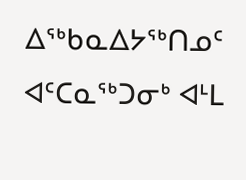ᐃᖅᑲᓇᐃᔭᖅᑎᓄᑦ ᐊᑦᑕᓇᖅᑐᓂᒃ ᐊᒻᒪ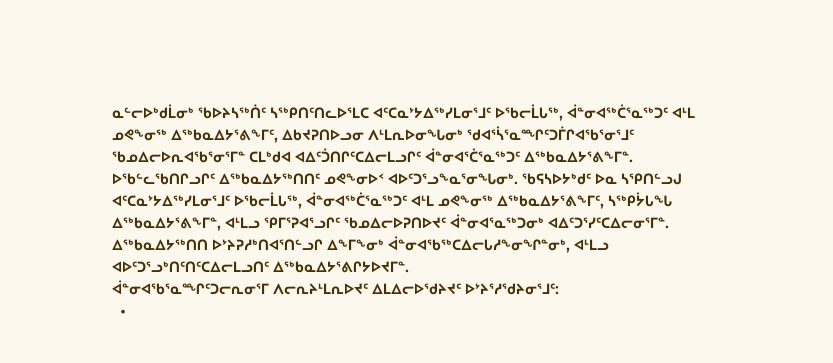ᓇᓪᓕᐅᒃᑯᒫᓂᒃ ᖃᐅᔨᓴᖅᑏᑦ ᓴᖅᑭᑎᑦᑎᓚᐅᕐᒪᑕ ᐊᑦᑕᓇᔾᔭᐃᖅᓯᒪᓂᕐᒧᑦ ᐅᖃᓕᒫᒐᖅ, ᐋᓐᓂᐊᖅᑖᕐᓇᖅᑐᑦ ᐊᒻᒪ ᓄᕙᖕᓂᖅ ᐃᖅᑲᓇᐃᔭᕐᕕᖕᒥᑦ, ᐃᑲᔪᕈᑎᐅᓗᓂ ᐱᒻᒪᕆᐅᓂᖓᓂᒃ ᖁᐊᕐᓵᕐᓇᙱᑦᑐᒦᒋᐊᖃᕐᓂᕐᒧᑦ ᖃᓄᐃᓕᐅᕆᐊᖃᕐᓂᕐᒥᓐ ᑕᒪᒃᑯᐊ ᐊᐃᑦᑑᑎᒋᑦᑕᐃᓕᒪᓗᒋᑦ ᐋᓐᓂᐊᕐᑖᕐᓇᖅᑐᑦ ᐃᖅᑲᓇᐃᔭᕐᕕᖕᒥᓐ.
ᐅᖃᓪᓚᖃᑎᒋᓗᒋᑦ ᐃᖅᑲᓇᐃᔭᖅᑎᑎᑦ ᓄᕙᖕᓂᐅᑉ ᐊᐅᑦᑐᕐᓗᖕᓇᕐᓂᖓᓂᒃ. ᖃᕋᓴᐅᔭᒃᑯᑦ ᐅᓇ ᓴᕿᑎᓪᓗᒍ ᐊᑦᑕᓇᔾᔭᐃᖅᓯᒪᓂᕐᒧᑦ ᐅᖃᓕᒫᒐᖅ, ᐋᓐᓂᐊᖅᑖᕐᓇᖅᑐᑦ ᐊᒻᒪ ᓄᕙᖕᓂᖅ ᐃᖅᑲᓇᐃᔭᕐᕕᖕᒥᑦ, ᓴᖅᑭᔮᒐᖓ ᐃᖅᑲᓇᐃᔭᕐᕕᖕᒥᓐ, ᐊᒻᒪᓗ ᕿᒥᕐᕈᐊᕐᓗᒋᑦ ᖃᓄᐃᓕᐅᕈᑎᐅᔪᑦ ᐋᓐᓂᐊᕐᓇᖅᑐᓂᒃ ᐊᐃᑦᑐᕐᓯᑦᑕᐃᓕᓂᕐᒥᓐ.
ᐃᖅᑲᓇᐃᔭᖅᑎᑎ ᐅᔾᔨᕈᓱᒃᑎᐊᕐᑎᓪᓗᒋ ᐃᖕᒥᖕᓂᒃ ᐋᓐᓂᐊᖃᖅᑕᐃᓕᒐᓱᖕᓂᖏᓐᓂᒃ, ᐊᒻᒪᓗ ᐊᐅᑦᑐᕐᓗᒃᑎᑦᑎᑦᑕᐃᓕᒪᓗᑎᑦ ᐃᖅᑲᓇᐃᔭᕐᕕᒋᔭᐅᔪᒥᓐ.
ᐋᓐᓂᐊᖃᕐᓇᙱᑦᑐᓕᕆᓂᕐᒥ ᐱᓕᕆᔨᒻᒪᕆᐅᔪᑦ ᐃᒪᐃᓕᐅᖁᔨᔪᑦ ᐅᔾᔨᕐᓱᖁᔨᓂᕐᒧᑦ:
  •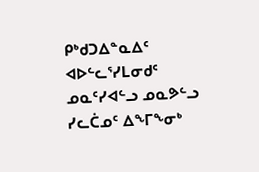ᑭᒃᑯᑐᐃᓐᓇᐃᑦ ᐊᐅᓪᓚᕐᓯᒪᓂᑯᑦ ᓄᓇᑦᓯᐊᓪᓗ ᓄᓇᕗᓪᓗ ᓯᓚᑖᓄᑦ ᐃᖕᒥᖕᓂᒃ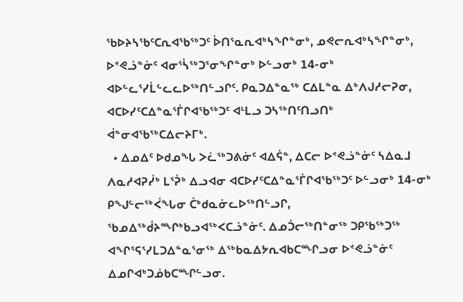ᖃᐅᔨᓴᖃᑦᑕᕆᐊᖃᖅᑐᑦ ᐆᑎᕐᓇᕆᐊᒃᓴᖏᓐᓂᒃ, ᓄᕙᓕᕆᐊᒃᓴᖏᓐᓂᒃ, ᐅᕝᕙᓘᓐᓃᑦ ᐊᓂᕐᓵᖅᑐᕐᓂᖏᓐᓂᒃ ᐅᓪᓗᓂᒃ 14-ᓂᒃ ᐊᐅᓪᓚᕐᓯᒫᓪᓚᓚᐅᖅᑎᓪᓗᒋᑦ. ᑭᓇᑐᐃᓐᓇᖅ ᑕᐃᒪᓐᓇ ᐃᒃᐱᒍᓱᓕᕈᓂ, ᐊᑕᐅᓯᑦᑕᐃᓐᓇᕐᒦᒋᐊᖃᖅᑐᑦ ᐊᒻᒪᓗ ᑐᓴᖅᑎᑦᑎᓗᑎᒃ ᐋᓐᓂᐊᖃᖅᑕᐃᓕᔨᒥᒃ.
  • ᐃᓄᐃᑦ ᐅᑯᓄᖓ ᐳᓛᖅᑐᕕᓃᑦ ᐊᐃᕌᓐ, ᐃᑕᓕ ᐅᕝᕙᓘᓐᓃᑦ ᓴᐃᓇᒧ ᐱᓇᓱᐊᕈᓰᒃ ᒪᕐᕉᒃ ᐃᓗᐊᓂ ᐊᑕᐅᓯᑦᑕᐃᓐᓇᕐᒦᒋᐊᖃᖅᑐᑦ ᐅᓪᓗᓂᒃ 14-ᓂᒃ ᑭᖑᓪᓕᖅᐹᖓᓂ ᑖᒃᑯᓇᓃᓚᐅᖅᑎᓪᓗᒋ, ᖃᓄᐃᖅᑰᔨᙱᒃᑲᓗᐊᖅᐸᑕᓘᓐᓃᑦ. ᐃᓄᑑᓕᖅᑎᓐᓂᖅ ᑐᑭᖃᖅᑐᖅ ᐊᖏᕐᕋᕐᓯᒪᑐᐃᓐᓇᕐᓂᖅ ᐃᖅᑲᓇᐃᔭᕆᐊᑲᑕᙱᓗᓂ ᐅᕝᕙᓘᓐᓃᑦ ᐃᓄᒋᐊᒃᑐᓅᑲᑕᙱᓪᓗᓂ.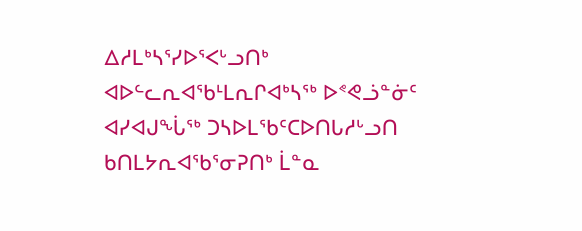ᐃᓱᒪᒃᓴᕐᓯᐅᕐᐸᒡᓗᑎᒃ ᐊᐅᓪᓚᕆᐊᖃᒻᒪᕆᒋᐊᒃᓴᖅ ᐅᕝᕙᓘᓐᓃᑦ ᐊᓯᐊᒍᖔᖅ ᑐᓴᐅᒪᖃᑦᑕᐅᑎᒐᓱᒡᓗᑎ ᑲᑎᒪᔭᕆᐊᖃᕐᓂᕈᑎᒃ ᒫᓐᓇ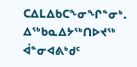ᑕᐃᒪᐃᑲᑕᖕᓂᖏᓐᓂᒃ.
ᐃᖅᑲᓇᐃᔭᖅᑎᐅᔪᖅ ᐋᓐᓂᐊᕕᒃᑯᑦ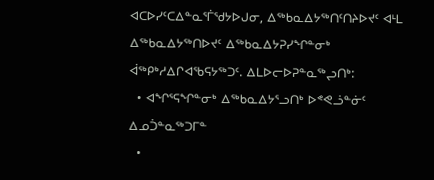ᐊᑕᐅᓯᑦᑕᐃᓐᓇᕐᒦᖁᔭᐅᒍᓂ, ᐃᖅᑲᓇᐃᔭᖅᑎᑦᑎᔨᐅᔪᑦ ᐊᒻᒪ ᐃᖅᑲᓇᐃᔭᖅᑎᐅᔪᑦ ᐃᖅᑲᓇᐃᔭᕈᓯᖏᓐᓂᒃ ᐋᖅᑭᒃᓱᐃᒋᐊᖃᕋᔭᖅᑐᑦ. ᐃᒪᐅᓕᐅᕈᓐᓇᖅᖢᑎᒃ:
  • ᐊᖏᕐᕋᖏᓐᓂᒃ ᐃᖅᑲᓇᐃᔭᕐᓗᑎᒃ ᐅᕝᕙᓘᓐᓃᑦ ᐃᓄᑑᓐᓇᖅᑐᒥᓐ
  •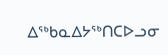ᐃᖅᑲᓇᐃᔭᖅᑎᑕᐅᓗᓂ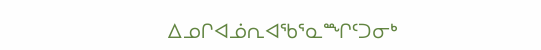ᐃᓄᒋᐊᓅᕆᐊᖃᕐᓇᙱᑦᑐᓂᒃ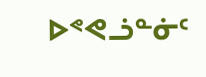ᐅᕝᕙᓘᓐᓃᑦ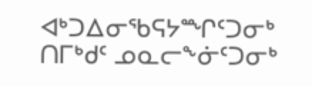ᐊᒃᑐᐃᓂᖃᕋᔭᙱᑦᑐᓂᒃ ᑎᒥᒃᑯᑦ ᓄᓇᓕᖕᓃᑦᑐᓂᒃ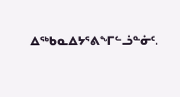ᐃᖅᑲᓇᐃᔭᕐᕕᖕᒥᓪᓘᓐᓃᑦ.